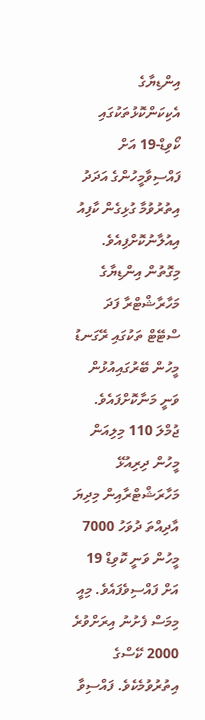އިންޑިޔާގެ އެކިކަންކޮޅުތަކުގައި ކޯވިޑް-19 އަށް ފައްސިވާމީހުންގެ އަދަދު އިތުރުވުމާ ގުޅިގެން ކާފިއު އިއުލާނުކޮށްފިއެވެ. މިގޮތުން އިންޑިޔާގެ މަހާރާޝްޓްރާ ފަދަ ސްޓޭޓް ތަކުގައި ރޭގަނޑު މީހުން ބޭރުގައިއުޅުން ވަނީ މަނާކޮށްފައެވެ. ޖުމްލަ 110 މިލިއަން މީހުން ދިރިއުޅޭ މަހާރަޝްޓްރާއިން މިދިޔަ އާދިއްތަ ދުވަހު 7000 މީހުން ވަނީ ކޮވިޑް 19 އަށް ފައްސިވެފައެވެ. މިއީ މިމަސް ފެށުނު އިރަށްވުރެ 2000 ކޭސްގެ އިތުރުވުމެކެވެ. ފައްސިވާ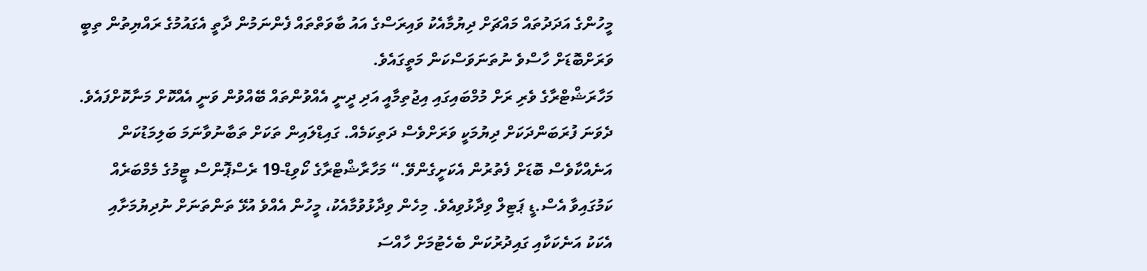މީހުންގެ އަދަދުތައް މައްޗަށް ދިޔުމާއެކު ވައިރަސްގެ އައު ބާވަތްތައް ފެންނަމުން ދާތީ އެގައުމުގެ ރައްޔިތުން ތިބީ ވަރަށްބޮޑަށް ހާސްވެ ނުތަނަވަސްކަން މަތީގައެވެ.
މަހާރަޝްޓްރާގެ ވެރި ރަށް މުމްބައިގައި އިޖުތިމާއީ އަދި ދީނީ އެއްވުންތައް ބޭއްވުން ވަނީ އެއްކޮށް މަނާކޮށްފައެވެ. ދެވަނަ ފުރަބަންދަކަށް ދިޔުމަކީ ވަރަށްވެސް ދަތިކަމެއް. ގައިޑްލައިން ތަކަށް ތަބާނުވާނަމަ ބަލިމަޑުކަން އަނެއްކާވެސް ބޮޑަށް ފެތުރުން އެކަށީގެންވޭ.“ މަހާރާޝްޓްރާގެ ކޯވިޑް-19 ރެސްޕޮންސް ޓީމުގެ މެމްބަރެއް ކަމުގައިވާ އެސް.ޑީ ޕަޓިލް ވިދާޅުވިއެވެ. މިހެން ވިދާޅުވުމާއެކު، މީހުން އެއްވެ އުޅޭ ތަންތަނަށް ނުދިޔުމަށާއި އެކަކު އަނެކަކާއި ގައިދުރުކަން ބެހެޓުމަށް ހާއްސަ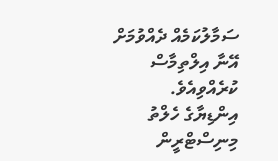ސަމާލުކަމެއް ދެއްވުމަށް އޭނާ އިލްތިމާސް ކުރެއްވިއެވެ.
އިންޑިޔާގެ ހެލްތު މިނިސްޓްރީން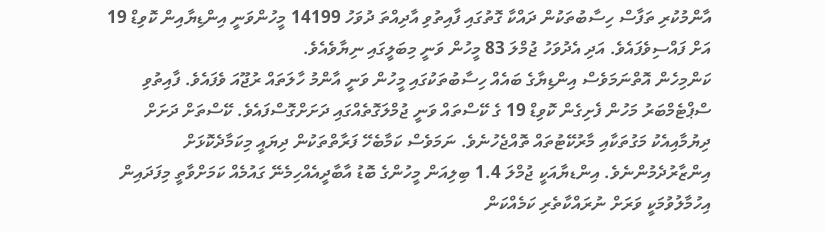އާންމުކުރި ތަފާސް ހިސާބުތަކުން ދައްކާ ގޮތުގައި ފާއިތުވި އާދިއްތަ ދުވަހު 14199 މީހުންވަނީ އިންޑިޔާއިން ކޮވިޑް 19 އަށް ފައްސިވެފައެވެ. އަދި އެދުވަހު ޖުމްލަ 83 މީހުން ވަނީ މިބަލީގައި ނިޔާވެއެވެ.
ކަންމިހެން އޮތްނަމަވެސް އިންޑިޔާގެ ބައެއް ހިސާބުތަކުގައި މީހުން ވަނީ އާންމު ހާލަތައް ރުޖޫއަ ވެފައެވެ. ފާއިތުވި ސްޕްޓެމްބަރު މަހުން ފެށިގެން ކޮވިޑް 19 ގެ ކޭސްތައް ވަނީ ޖުމްލަގޮތެއްގައި ދަށަށްގޮސްފައެވެ. ކޭސްތަށް ދަށަށް ދިޔުމާއިއެކު މަގުތަކާއި މާރުކޭޓުތައް ތޮއްޖެހުނެވެ. ނަމަވެސް ކަމާބެހޭ ފަރާތްތަކުން ދިޔައީ މިކަމާދެކޮޅަށް އިންޒާރުދެމުންނެވެ. އިންޑޔާއަކީ ޖުމްލަ 1.4 ބިލިއަން މީހުންގެ ބޮޑު އާބާދީއެއްހިމެނޭ ގައުމެއް ކަމަށްވާތީ މިފަދައިން އިހުމާލުވުމަކީ ވަރަށް ނުރައްކާތެރި ކަމެއްކަން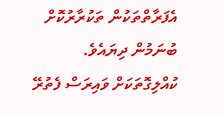އެފަރާތްތަކުން ތަކުރާރުކޮށް ބުނަމުން ދިޔައެވެ.
ކުއްލިގޮތަކަށް ވައިރަސް ފެތުރޭ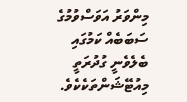މިންވަރު އަވަސްވުމުގެ ސަބަބެއް ކަމުގައި ބެލެވެނީ ގުދުރަތީ މިއުޓޭޝަންތަކެކެވެ.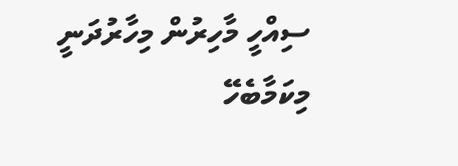ސިއްހީ މާހިރުން މިހާރުދަނީ މިކަމާބެހޭ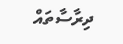ދިރާސާތައް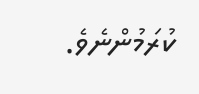ކުރަމުންނެވެ.